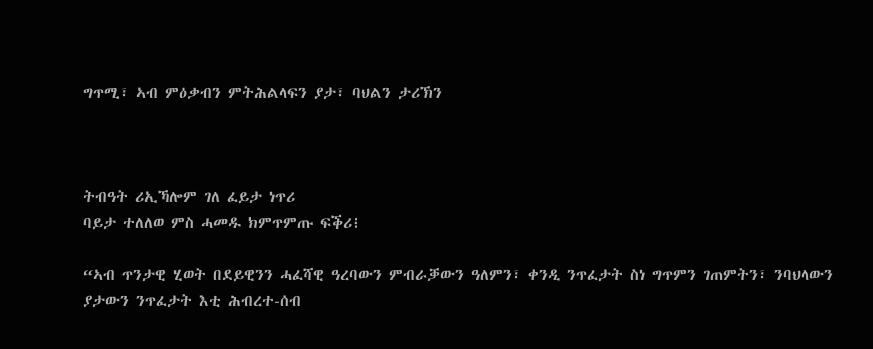ግጥሚ፣ ኣብ ምዕቃብን ምትሕልላፍን ያታ፣ ባህልን ታሪኽን



ትብዓት ሪኢኻሎም ገለ ፈይታ ነጥሪ
ባይታ ተለለወ ምስ ሓመዱ ክምጥምጡ ፍቕሪ፧

“ኣብ ጥንታዊ ሂወት በደይዊንን ሓፈሻዊ ዓረባውን ምብራቓውን ዓለምን፣ ቀንዲ ንጥፈታት ስነ ግጥምን ገጠምትን፣ ንባህላውን ያታውን ንጥፈታት እቲ ሕብረተ-ሰብ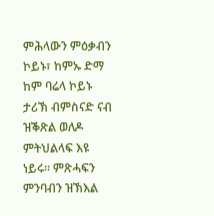ምሕላውን ምዕቃብን ኮይኑ፣ ከምኡ ድማ ከም ባሬላ ኮይኑ ታሪኽ ብምስናድ ናብ ዝቕጽል ወለዶ ምትህልላፍ እዩ ነይሩ። ምጽሓፍን ምንባብን ዝኽእል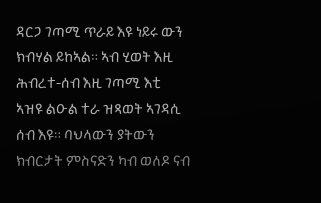ዳርጋ ገጣሚ ጥራይ እዩ ነይሩ ውን ክብሃል ይከኣል። ኣብ ሂወት እዚ ሕብረተ-ሰብ እዚ ገጣሚ እቲ ኣዝዩ ልዑል ተራ ዝጻወት ኣገዳሲ ሰብ እዩ። ባህላውን ያትውን ክብርታት ምስናድን ካብ ወለዶ ናብ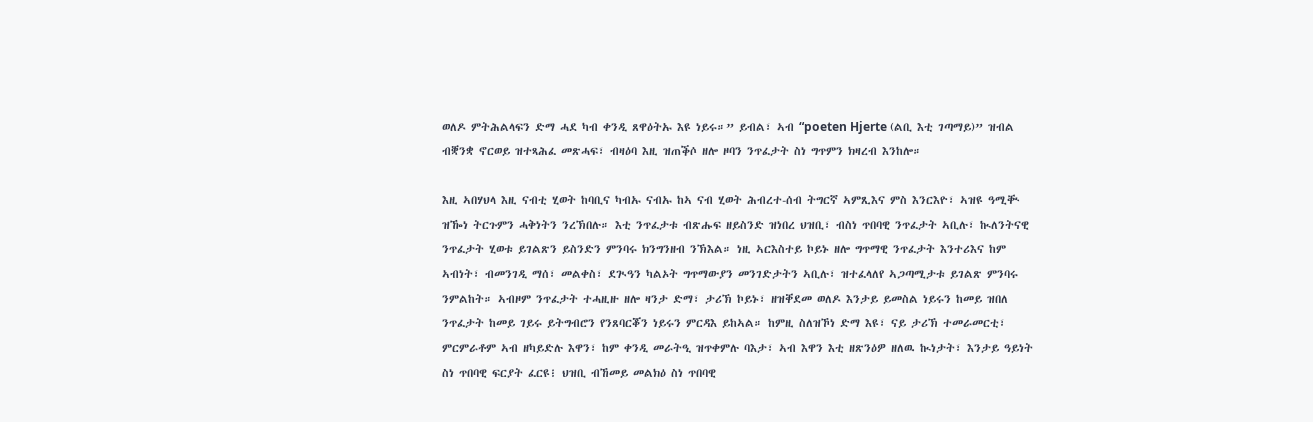ወለዶ ምትሕልላፍን ድማ ሓደ ካብ ቀንዲ ጸዋዕትኡ እዩ ነይሩ።” ይብል፣ ኣብ “poeten Hjerte (ልቢ እቲ ገጣማይ)” ዝብል ብቛንቋ ኖርወይ ዝተጻሕፈ መጽሓፍ፣ ብዛዕባ እዚ ዝጠቕሶ ዘሎ ዞባን ንጥፈታት ስነ ግጥምን ክዛረብ እንከሎ።

እዚ ኣበሃህላ እዚ ናብቲ ሂወት ከባቢና ካብኡ ናብኡ ከኣ ናብ ሂወት ሕብረተ-ሰብ ትግርኛ ኣምጺእና ምስ እንርእዮ፣ ኣዝዩ ዓሚቚ ዝዀነ ትርጉምን ሓቅነትን ንረኽበሉ። እቲ ንጥፈታቱ ብጽሑፍ ዘይስንድ ዝነበረ ህዝቢ፣ ብስነ ጥበባዊ ንጥፈታት ኣቢሉ፣ ኲለንትናዊ ንጥፈታት ሂወቱ ይገልጽን ይስንድን ምንባሩ ክንግንዘብ ንኽእል። ነዚ ኣርእስተይ ኮይኑ ዘሎ ግጥማዊ ንጥፈታት እንተሪእና ከም ኣብነት፣ ብመንገዲ ማሰ፣ መልቀስ፣ ደጒዓን ካልኦት ግጥማውያን መንገድታትን ኣቢሉ፣ ዝተፈላለየ ኣጋጣሚታቱ ይገልጽ ምንባሩ ንምልከት። ኣብዞም ንጥፈታት ተሓዚዙ ዘሎ ዛንታ ድማ፣ ታሪኽ ኮይኑ፣ ዘዝቐደመ ወለዶ እንታይ ይመስል ነይሩን ከመይ ዝበለ ንጥፈታት ከመይ ገይሩ ይትግብሮን የንጸባርቖን ነይሩን ምርዳእ ይከኣል። ከምዚ ስለዝኾነ ድማ እዩ፣ ናይ ታሪኽ ተመራመርቲ፣ ምርምራቶም ኣብ ዘካይድሉ እዋን፣ ከም ቀንዲ መራትዒ ዝጥቀምሉ ባእታ፣ ኣብ እዋን እቲ ዘጽንዕዎ ዘለዉ ኲነታት፣ እንታይ ዓይነት ስነ ጥበባዊ ፍርያት ፈርዩ፧ ህዝቢ ብኸመይ መልክዕ ስነ ጥበባዊ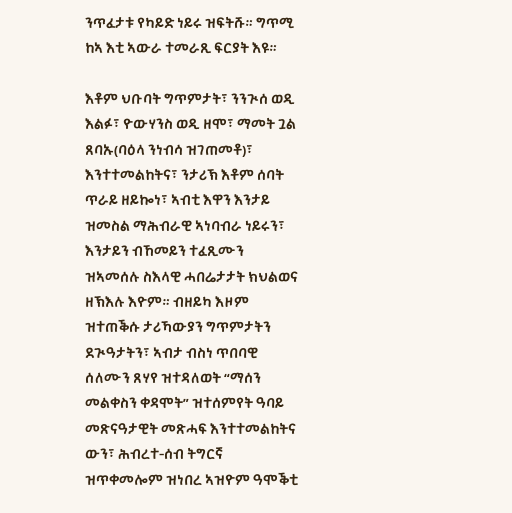ንጥፈታቱ የካይድ ነይሩ ዝፍትሹ። ግጥሚ ከኣ እቲ ኣውራ ተመራጺ ፍርያት እዩ።

እቶም ህቡባት ግጥምታት፣ ንንጒሰ ወዲ እልፉ፣ ዮውሃንስ ወዲ ዘሞ፣ ማመት ጓል ጸባኡ(ባዕላ ንነብሳ ዝገጠመቶ)፣ እንተተመልከትና፣ ንታሪኽ እቶም ሰባት ጥራይ ዘይኰነ፣ ኣብቲ እዋን እንታይ ዝመስል ማሕብራዊ ኣነባብራ ነይሩን፣ እንታይን ብኸመይን ተፈጺሙን ዝኣመሰሉ ስእላዊ ሓበሬታታት ክህልወና ዘኽእሉ እዮም። ብዘይካ እዞም ዝተጠቕሱ ታሪኻውያን ግጥምታትን ደጒዓታትን፣ ኣብታ ብስነ ጥበባዊ ሰለሙን ጸሃየ ዝተዳለወት “ማሰን መልቀስን ቀዳሞት” ዝተሰምየት ዓባይ መጽናዓታዊት መጽሓፍ እንተተመልከትና ውን፣ ሕብረተ-ሰብ ትግርኛ ዝጥቀመሎም ዝነበረ ኣዝዮም ዓሞቕቲ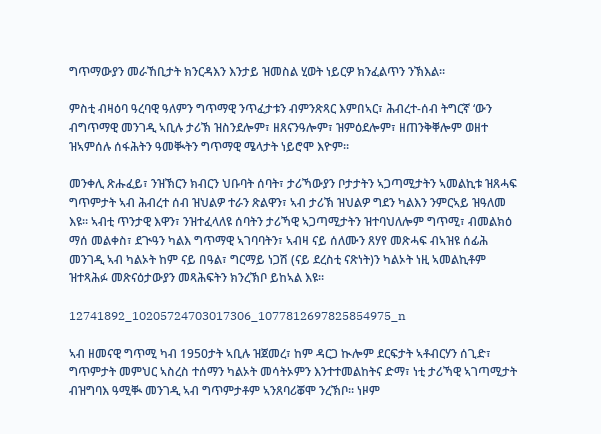ግጥማውያን መራኸቢታት ክንርዳእን እንታይ ዝመስል ሂወት ነይርዎ ክንፈልጥን ንኽእል።

ምስቲ ብዛዕባ ዓረባዊ ዓለምን ግጥማዊ ንጥፈታቱን ብምንጽጻር እምበኣር፣ ሕብረተ-ሰብ ትግርኛ ‘ውን ብግጥማዊ መንገዲ ኣቢሉ ታሪኽ ዝስንደሎም፣ ዘጸናንዓሎም፣ ዝምዕደሎም፣ ዘጠንቅቐሎም ወዘተ ዝኣምሰሉ ሰፋሕትን ዓመቚትን ግጥማዊ ሜላታት ነይሮሞ እዮም።

መንቀሊ ጽሑፈይ፣ ንዝኽርን ክብርን ህቡባት ሰባት፣ ታሪኻውያን ቦታታትን ኣጋጣሚታትን ኣመልኪቱ ዝጸሓፍ ግጥምታት ኣብ ሕብረተ ሰብ ዝህልዎ ተራን ጽልዋን፣ ኣብ ታሪኽ ዝህልዎ ግደን ካልእን ንምርኣይ ዝዓለመ እዩ። ኣብቲ ጥንታዊ እዋን፣ ንዝተፈላለዩ ሰባትን ታሪኻዊ ኣጋጣሚታትን ዝተባህለሎም ግጥሚ፣ ብመልክዕ ማሰ መልቀስ፣ ደጒዓን ካልእ ግጥማዊ ኣገባባትን፣ ኣብዛ ናይ ሰለሙን ጸሃየ መጽሓፍ ብኣዝዩ ሰፊሕ መንገዲ ኣብ ካልኦት ከም ናይ በዓል፣ ግርማይ ነጋሽ (ናይ ደረስቲ ናጽነት)ን ካልኦት ነዚ ኣመልኪቶም ዝተጻሕፉ መጽናዕታውያን መጻሕፍትን ክንረኽቦ ይከኣል እዩ።

12741892_10205724703017306_1077812697825854975_n

ኣብ ዘመናዊ ግጥሚ ካብ 1950ታት ኣቢሉ ዝጀመረ፣ ከም ዳርጋ ኲሎም ደርፍታት ኣቶብርሃን ሰጊድ፣ ግጥምታት መምህር ኣስረስ ተሰማን ካልኦት መሳትኦምን እንተተመልከትና ድማ፣ ነቲ ታሪኻዊ ኣገጣሚታት ብዝግባእ ዓሚቚ መንገዲ ኣብ ግጥምታቶም ኣንጸባሪቖሞ ንረኽቦ። ነዞም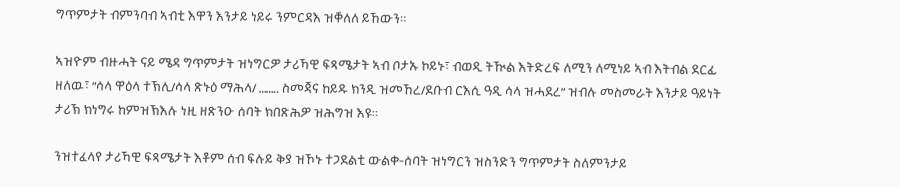ግጥምታት ብምንባብ ኣብቲ እዋን እንታይ ነይሩ ንምርዳእ ዝቐለለ ይኸውን።

ኣዝዮም ብዙሓት ናይ ሜዳ ግጥምታት ዝነግርዎ ታሪኻዊ ፍጻሜታት ኣብ ቦታኡ ኮይኑ፣ ብወዲ ትዂል እትድረፍ ለሚን ለሚነይ ኣብ እትብል ደርፊ ዘለዉ፣ “ሳላ ዋዕላ ተኽሊ/ሳላ ጽኑዕ ማሕላ/ …….. ስመጃና ከይዱ ክንዲ ዝመኸረ/ደቡብ ርእሲ ዓዲ ሳላ ዝሓደረ” ዝብሉ መስመራት እንታይ ዓይነት ታሪኽ ክነግሩ ከምዝኽእሉ ነዚ ዘጽንዑ ሰባት ክበጽሕዎ ዝሕግዝ እዩ።

ንዝተፈላየ ታሪኻዊ ፍጻሜታት እቶም ሰብ ፍሉይ ቅያ ዝኾኑ ተጋደልቲ ውልቀ-ሰባት ዝነግርን ዝስንድን ግጥምታት ስለምንታይ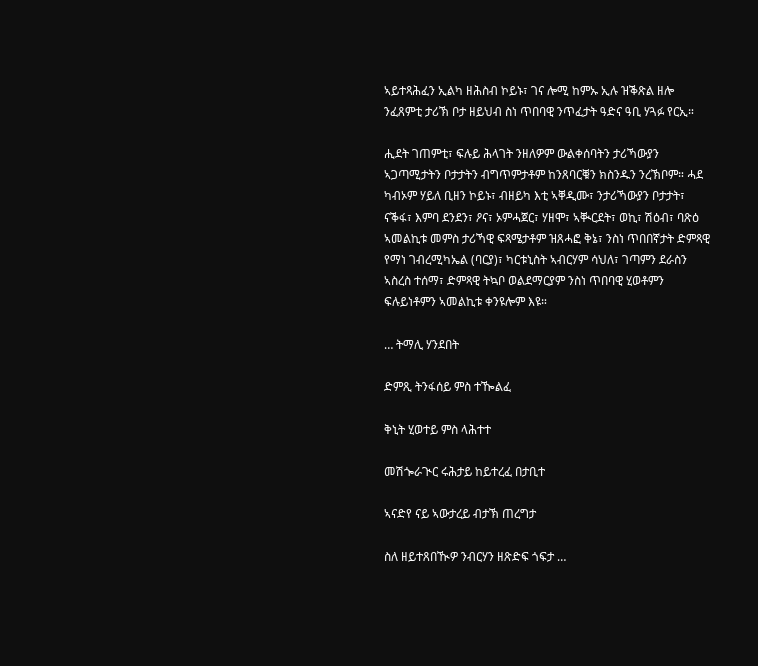ኣይተጻሕፈን ኢልካ ዘሕስብ ኮይኑ፣ ገና ሎሚ ከምኡ ኢሉ ዝቕጽል ዘሎ ንፈጸምቲ ታሪኽ ቦታ ዘይህብ ስነ ጥበባዊ ንጥፈታት ዓድና ዓቢ ሃጓፉ የርኢ።

ሒደት ገጠምቲ፣ ፍሉይ ሕላገት ንዘለዎም ውልቀሰባትን ታሪኻውያን ኣጋጣሚታትን ቦታታትን ብግጥምታቶም ከንጸባርቑን ክስንዱን ንረኽቦም። ሓደ ካብኦም ሃይለ ቢዘን ኮይኑ፣ ብዘይካ እቲ ኣቐዲሙ፣ ንታሪኻውያን ቦታታት፣ ናቕፋ፣ እምባ ደንደን፣ ዖና፣ ኦምሓጀር፣ ሃዘሞ፣ ኣቚርደት፣ ወኪ፣ ሽዕብ፣ ባጽዕ ኣመልኪቱ መምስ ታሪኻዊ ፍጻሜታቶም ዝጸሓፎ ቅኔ፣ ንስነ ጥበበኛታት ድምጻዊ የማነ ገብረሚካኤል (ባርያ)፣ ካርቱኒስት ኣብርሃም ሳህለ፣ ገጣምን ደራስን ኣስረስ ተሰማ፣ ድምጻዊ ትኳቦ ወልደማርያም ንስነ ጥበባዊ ሂወቶምን ፍሉይነቶምን ኣመልኪቱ ቀንዩሎም እዩ።

… ትማሊ ሃንደበት

ድምጺ ትንፋሰይ ምስ ተዀልፈ

ቅኒት ሂወተይ ምስ ላሕተተ

መሽጐራጒር ሩሕታይ ከይተረፈ በታቢተ

ኣናድየ ናይ ኣውታረይ ብታኽ ጠረግታ

ስለ ዘይተጸበዂዎ ንብርሃን ዘጽድፍ ጎፍታ …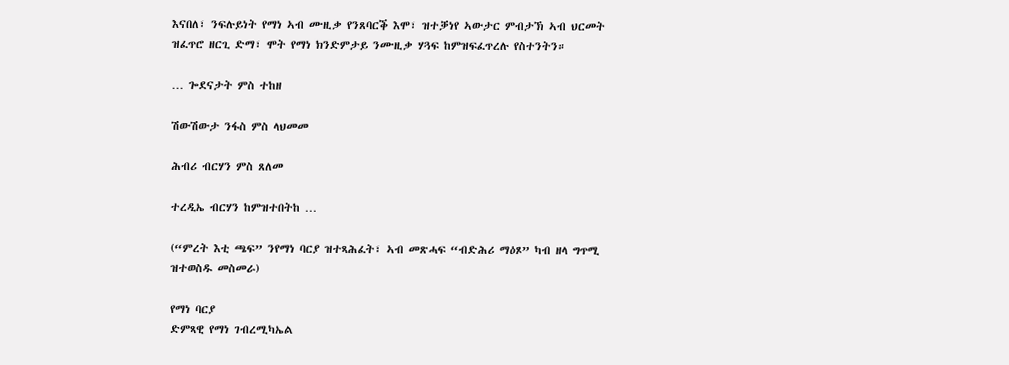እናበለ፣ ንፍሉይነት የማነ ኣብ ሙዚቃ የንጸባርቕ እሞ፣ ዝተቓነየ ኣውታር ምብታኽ ኣብ ህርመት ዝፈጥሮ ዘርጊ ድማ፣ ሞት የማነ ክንድምታይ ንሙዚቃ ሃጓፍ ከምዝፍፈጥረሉ የስተንትን።

… ጐደናታት ምስ ተከዘ

ሽውሽውታ ንፋስ ምስ ላህመመ

ሕብሪ ብርሃን ምስ ጸለመ

ተረዲኤ ብርሃን ከምዝተበትከ …

(“ምረት እቲ ጫፍ” ንየማነ ባርያ ዝተጻሕፈት፣ ኣብ መጽሓፍ “ብድሕሪ ማዕጾ” ካብ ዘላ ግጥሚ ዝተወስዱ መስመራ)

የማነ ባርያ
ድምጻዊ የማነ ገብረሚካኤል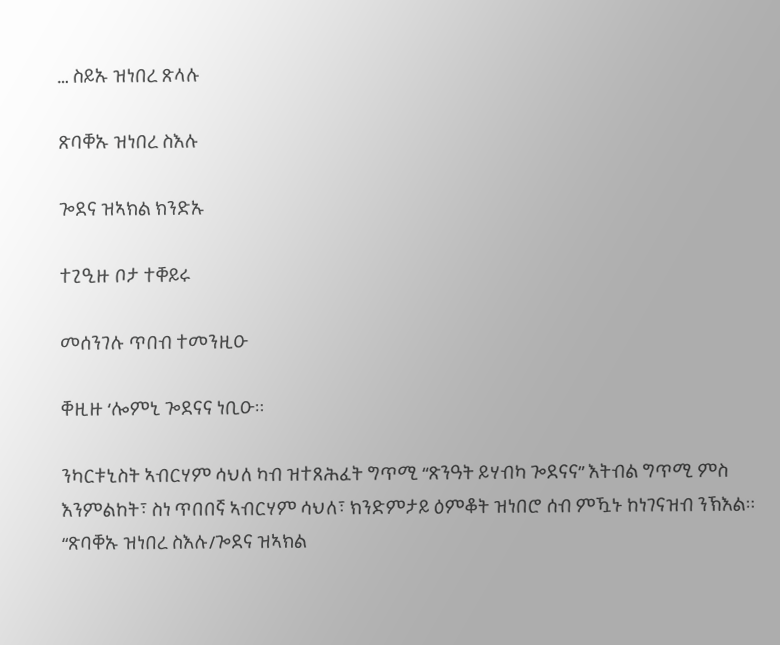… ስይኡ ዝነበረ ጽላሉ

ጽባቐኡ ዝነበረ ስእሉ

ጐደና ዝኣክል ክንድኡ

ተጊዒዙ ቦታ ተቐይሩ

መሰንገሉ ጥበብ ተመንዚዑ

ቐዚዙ ‘ሎምኒ ጐደናና ነቢዑ።

ንካርቱኒስት ኣብርሃም ሳህለ ካብ ዝተጸሕፈት ግጥሚ “ጽንዓት ይሃብካ ጐደናና” እትብል ግጥሚ ምስ እንምልከት፣ ስነ ጥበበኛ ኣብርሃም ሳህለ፣ ክንድምታይ ዕምቆት ዝነበሮ ሰብ ምዃኑ ከነገናዝብ ንኽእል። “ጽባቐኡ ዝነበረ ስእሉ/ጐደና ዝኣክል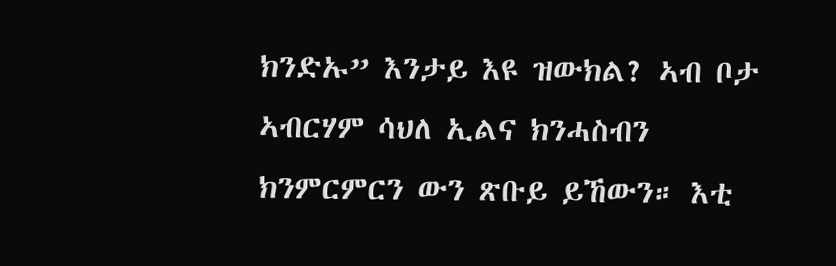ክንድኡ” እንታይ እዩ ዝውክል? ኣብ ቦታ ኣብርሃም ሳህለ ኢልና ክንሓስብን ክንምርምርን ውን ጽቡይ ይኸውን። እቲ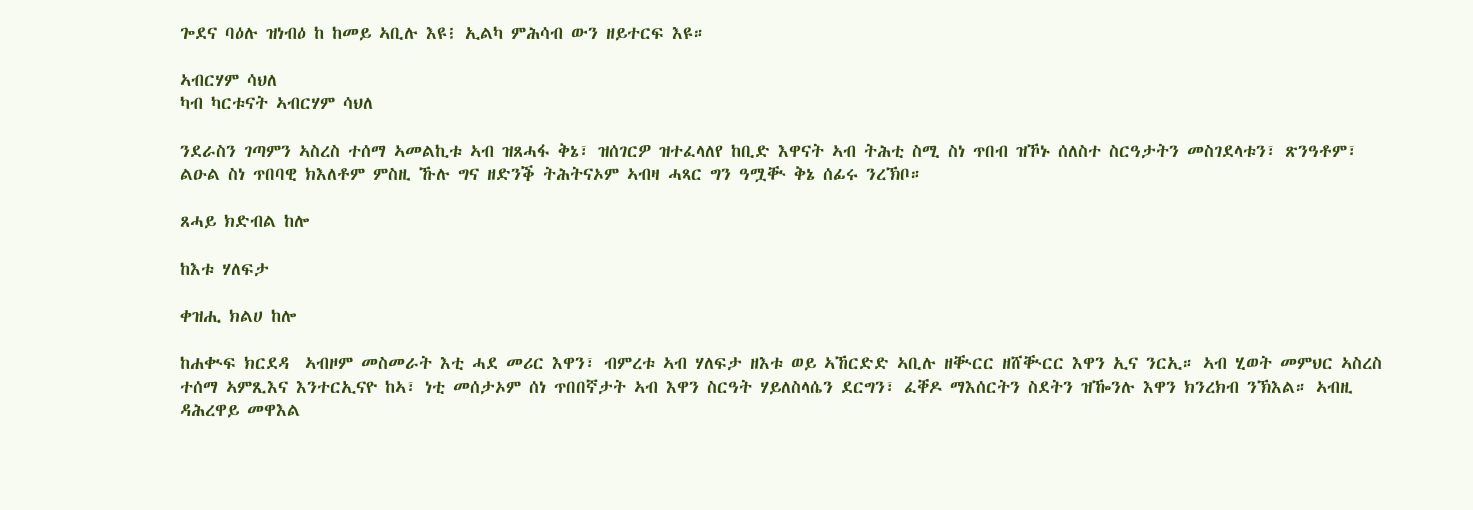ጐደና ባዕሉ ዝነብዕ ከ ከመይ ኣቢሉ እዩ፧ ኢልካ ምሕሳብ ውን ዘይተርፍ እዩ።

ኣብርሃም ሳህለ
ካብ ካርቱናት ኣብርሃም ሳህለ

ንደራስን ገጣምን ኣስረስ ተሰማ ኣመልኪቱ ኣብ ዝጸሓፋ ቅኔ፣ ዝሰገርዎ ዝተፈላለየ ከቢድ እዋናት ኣብ ትሕቲ ስሚ ስነ ጥበብ ዝኾኑ ሰለስተ ስርዓታትን መስገደላቱን፣ ጽንዓቶም፣ ልዑል ስነ ጥበባዊ ክእለቶም ምስዚ ኹሉ ግና ዘድንቕ ትሕትናኦም ኣብዛ ሓጻር ግን ዓሟቚ ቅኔ ሰፊሩ ንረኽቦ።

ጸሓይ ክድብል ከሎ

ከእቱ ሃለፍታ

ቀዝሒ ክልሀ ከሎ

ከሐቊፍ ክርደዳ  ኣብዞም መስመራት እቲ ሓደ መሪር እዋን፣ ብምረቱ ኣብ ሃለፍታ ዘእቱ ወይ ኣኸርድድ ኣቢሉ ዘቚርር ዘሸቚርር እዋን ኢና ንርኢ። ኣብ ሂወት መምህር ኣስረስ ተሰማ ኣምጺእና እንተርኢናዮ ከኣ፣ ነቲ መሰታኦም ሰነ ጥበበኛታት ኣብ እዋን ስርዓት ሃይለስላሴን ደርግን፣ ፈቐዶ ማእሰርትን ስደትን ዝዀንሉ እዋን ክንረክብ ንኽእል። ኣብዚ ዳሕረዋይ መዋእል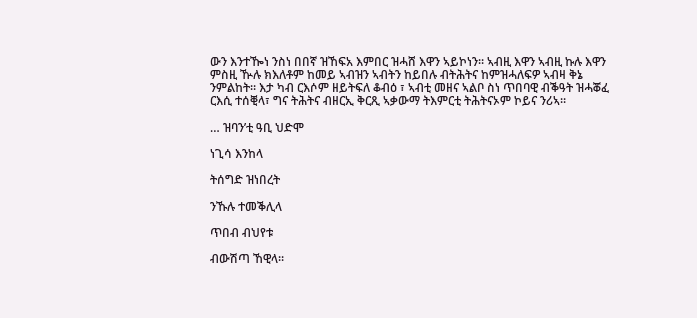ውን እንተዀነ ንስነ በበኛ ዝኸፍአ እምበር ዝሓሸ እዋን ኣይኮነን። ኣብዚ እዋን ኣብዚ ኩሉ እዋን ምስዚ ዂሉ ክእለቶም ከመይ ኣብዝን ኣብትን ከይበሉ ብትሕትና ከምዝሓለፍዎ ኣብዛ ቅኔ ንምልከት። እታ ካብ ርእሶም ዘይትፍለ ቆብዕ ፣ ኣብቲ መዘና ኣልቦ ስነ ጥበባዊ ብቕዓት ዝሓቖፈ ርእሲ ተሰቒላ፣ ግና ትሕትና ብዘርኢ ቅርጺ ኣቃውማ ትእምርቲ ትሕትናኦም ኮይና ንሪኣ።

… ዝባን’ቲ ዓቢ ህድሞ

ነጊሳ እንከላ

ትሰግድ ዝነበረት

ንኹሉ ተመቕሊላ

ጥበብ ብህየቱ

ብውሽጣ ኸዊላ።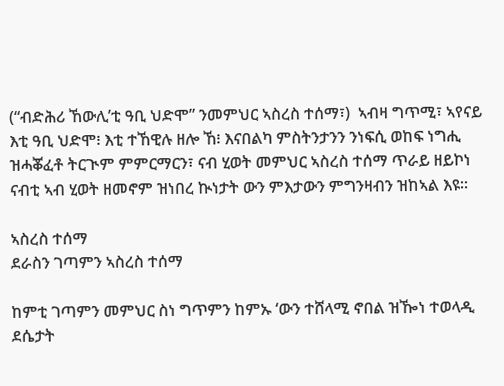(“ብድሕሪ ኸውሊ’ቲ ዓቢ ህድሞ” ንመምህር ኣስረስ ተሰማ፣)  ኣብዛ ግጥሚ፣ ኣየናይ እቲ ዓቢ ህድሞ፧ እቲ ተኸዊሉ ዘሎ ኸ፧ እናበልካ ምስትንታንን ንነፍሲ ወከፍ ነግሒ ዝሓቖፈቶ ትርጒም ምምርማርን፣ ናብ ሂወት መምህር ኣስረስ ተሰማ ጥራይ ዘይኮነ ናብቲ ኣብ ሂወት ዘመኖም ዝነበረ ኲነታት ውን ምእታውን ምግንዛብን ዝከኣል እዩ።

ኣስረስ ተሰማ
ደራስን ገጣምን ኣስረስ ተሰማ

ከምቲ ገጣምን መምህር ስነ ግጥምን ከምኡ ‘ውን ተሸላሚ ኖበል ዝዀነ ተወላዲ ደሴታት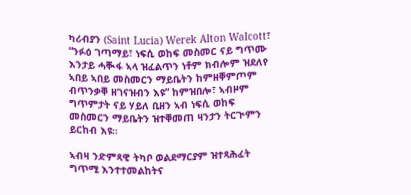ካሪብያን (Saint Lucia) Werek Alton Walcott፣ “ንፉዕ ገጣማይ፣ ነፍሲ ወከፍ መስመር ናይ ግጥሙ እንታይ ሓቚፋ ኣላ ዝፈልጥን ነቶም ክብሎም ዝደለየ ኣበይ ኣበይ መስመርን ማይቤትን ከምዘቐምጦም ብጥንቃቐ ዘገናዝብን እዩ” ከምዝበሎ፣ ኣብዞም ግጥምታት ናይ ሃይለ ቢዘን ኣብ ነፍሲ ወከፍ መስመርን ማይቤትን ዝተቐመጠ ዛንታን ትርጒምን ይርከብ እዩ።

ኣብዛ ንድምጻዊ ትካቦ ወልደማርያም ዝተጻሕፈት ግጥሚ እንተተመልከትና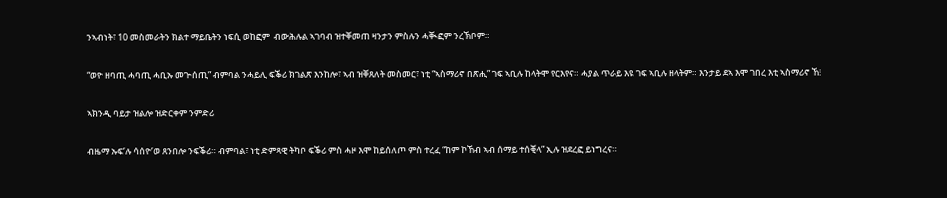ንኣብነት፣ 10 መስመራትን ክልተ ማይቤትን ነፍሲ ወከፎም  ብውሕሉል ኣገባብ ዝተቐመጠ ዛንታን ምስሉን ሓቚፎም ንረኽቦም።

“ወዮ ዘባጢ ሓባጢ ሓቢኡ መጒሰጢ” ብምባል ንሓይሊ ፍቕሪ ክገልጽ እንከሎ፣ ኣብ ዝቐጸለት መስመር፣ ነቲ “ኣስማሪኖ በጽሒ” ገፍ ኣቢሉ ከላትሞ የርእየና። ሓያል ጥራይ እዩ ገፍ ኣቢሉ ዘላትም። እንታይ ደኣ እሞ ገበረ እቲ ኣስማሪኖ ኸ፧

ኣክንዲ ባይታ ዝልሎ ዝድርቀም ንምድሪ

ብዜማ ኡፍ’ሉ ሳሰዮ’ወ ጸንበሎ ንፍቕሪ። ብምባል፣ ነቲ ድምጻዊ ትካቦ ፍቕሪ ምስ ሓዞ እሞ ከይሰለጦ ምስ ተረፈ “ከም ኮኸብ ኣብ ሰማይ ተሰቒላ” ኢሉ ዝደረፎ ይነግረና።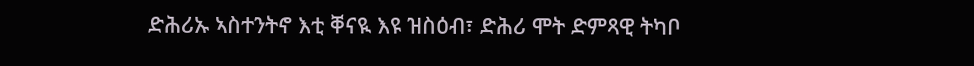ድሕሪኡ ኣስተንትኖ እቲ ቐናዪ እዩ ዝስዕብ፣ ድሕሪ ሞት ድምጻዊ ትካቦ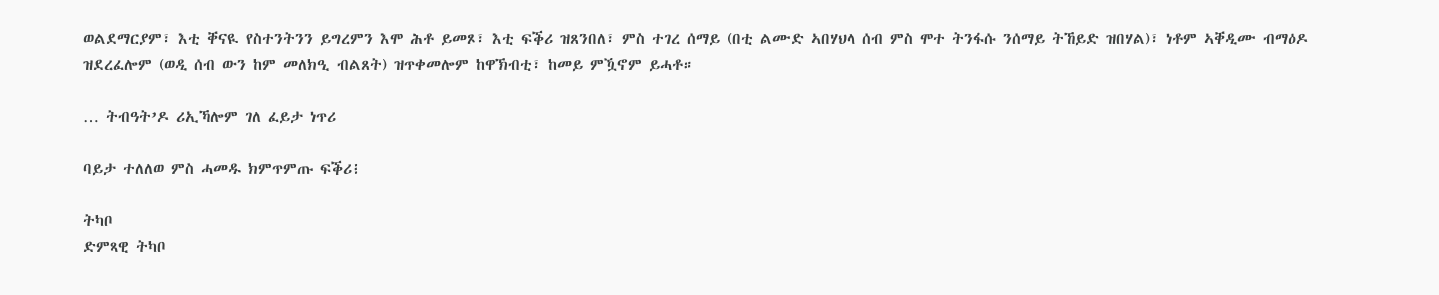ወልደማርያም፣ እቲ ቐናዪ የስተንትንን ይግረምን እሞ ሕቶ ይመጾ፣ እቲ ፍቕሪ ዝጸንበለ፣ ምስ ተገረ ሰማይ (በቲ ልሙድ ኣበሃህላ ሰብ ምስ ሞተ ትንፋሱ ንሰማይ ትኸይድ ዝበሃል)፣ ነቶም ኣቐዲሙ ብማዕዶ ዝደረፈሎም (ወዲ ሰብ ውን ከም መለክዒ ብልጸት) ዝጥቀመሎም ከዋኽብቲ፣ ከመይ ምዃኖም ይሓቶ።

… ትብዓት’ዶ ሪኢኻሎም ገለ ፈይታ ነጥሪ

ባይታ ተለለወ ምስ ሓመዱ ክምጥምጡ ፍቕሪ፧

ትካቦ
ድምጻዊ ትካቦ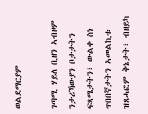ወልደማርያም

ገጣሚ ሃይለ ቢዘን ኣብዞም ንታሪኻውያን ቦታታትን ፍጻሜታትን፣ ውልቀ ስነ ጥበበኛታትን ኣመልኪቱ ዝጸሓፎም ቅኔታት፣ ብዘይካ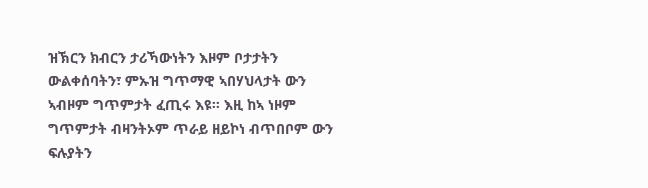ዝኽርን ክብርን ታሪኻውነትን እዞም ቦታታትን ውልቀሰባትን፣ ምኡዝ ግጥማዊ ኣበሃህላታት ውን ኣብዞም ግጥምታት ፈጢሩ እዩ። እዚ ከኣ ነዞም ግጥምታት ብዛንትኦም ጥራይ ዘይኮነ ብጥበቦም ውን ፍሉያትን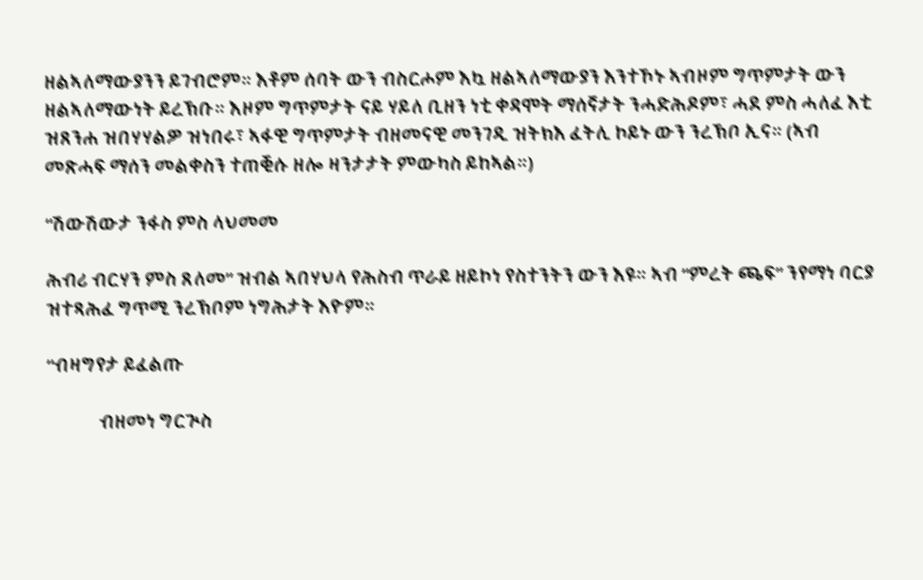ዘልኣለማውያንን ይገብሮም። እቶም ሰባት ውን ብስርሖም እኳ ዘልኣለማውያን እንተኾኑ ኣብዞም ግጥምታት ውን ዘልኣለማውነት ይረኽቡ። እዞም ግጥምታት ናይ ሃይለ ቢዘን ነቲ ቀዳሞት ማሰኛታት ንሓድሕዶም፣ ሓደ ምስ ሓለፈ እቲ ዝጸንሐ ዝበሃሃልዎ ዝነበሩ፣ ኣፋዊ ግጥምታት ብዘመናዊ መንገዲ ዝትክእ ፈትሊ ኮይኑ ውን ንረኽቦ ኢና። (ኣብ መጽሓፍ ማሰን መልቀስን ተጠቒሱ ዘሎ ዛንታታት ምውካስ ይከኣል።)

“ሽውሽውታ ንፋስ ምስ ላህመመ

ሕብሪ ብርሃን ምስ ጸለመ” ዝብል ኣበሃህላ የሕስብ ጥራይ ዘይኮነ የስተንትን ውን እዩ። ኣብ “ምረት ጫፍ” ንየማነ ባርያ ዝተጻሕፈ ግጥሚ ንረኽቦም ነግሕታት እዮም።

“ብዛግየታ ይፈልጡ

             ብዘመነ ግርጒስ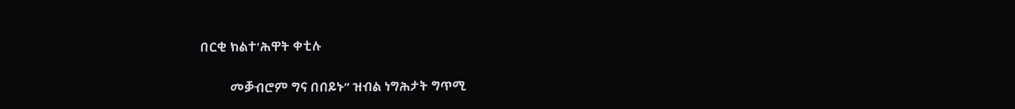በርቂ ክልተ’ሕዋት ቀቲሉ

          መቓብሮም ግና በበይኑ” ዝብል ነግሕታት ግጥሚ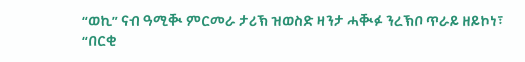“ወኪ” ናብ ዓሚቚ ምርመራ ታሪኽ ዝወስድ ዛንታ ሓቚፉ ንረኽቦ ጥራይ ዘይኮነ፣ “በርቂ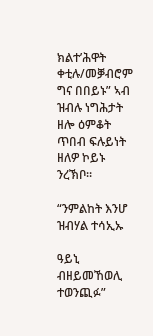ክልተ’ሕዋት ቀቲሉ/መቓብሮም ግና በበይኑ” ኣብ ዝብሉ ነግሕታት ዘሎ ዕምቆት ጥበብ ፍሉይነት ዘለዎ ኮይኑ ንረኽቦ።

“ንምልከት እንሆ ዝብሃል ተሳኢኡ

ዓይኒ ብዘይመኸወሊ ተወንጪፉ”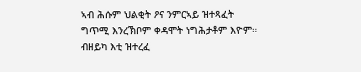ኣብ ሕሱም ህልቂት ዖና ንምርኣይ ዝተጻፈት ግጥሚ እንረኽቦም ቀዳሞት ነግሕታቶም እዮም። ብዘይካ እቲ ዝተረፈ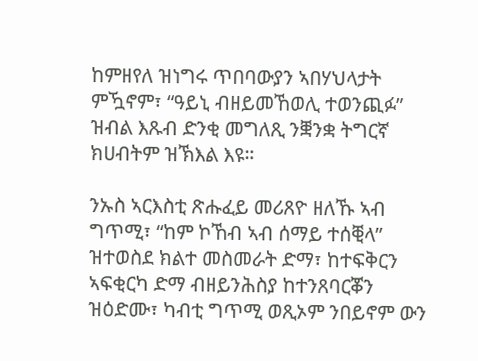ከምዘየለ ዝነግሩ ጥበባውያን ኣበሃህላታት ምዃኖም፣ “ዓይኒ ብዘይመኸወሊ ተወንጪፉ” ዝብል እጹብ ድንቂ መግለጺ ንቛንቋ ትግርኛ ክሀብትም ዝኽእል እዩ።

ንኡስ ኣርእስቲ ጽሑፈይ መሪጸዮ ዘለኹ ኣብ ግጥሚ፣ “ከም ኮኸብ ኣብ ሰማይ ተሰቒላ” ዝተወስደ ክልተ መስመራት ድማ፣ ከተፍቅርን ኣፍቂርካ ድማ ብዘይንሕስያ ከተንጸባርቖን ዝዕድሙ፣ ካብቲ ግጥሚ ወጺኦም ንበይኖም ውን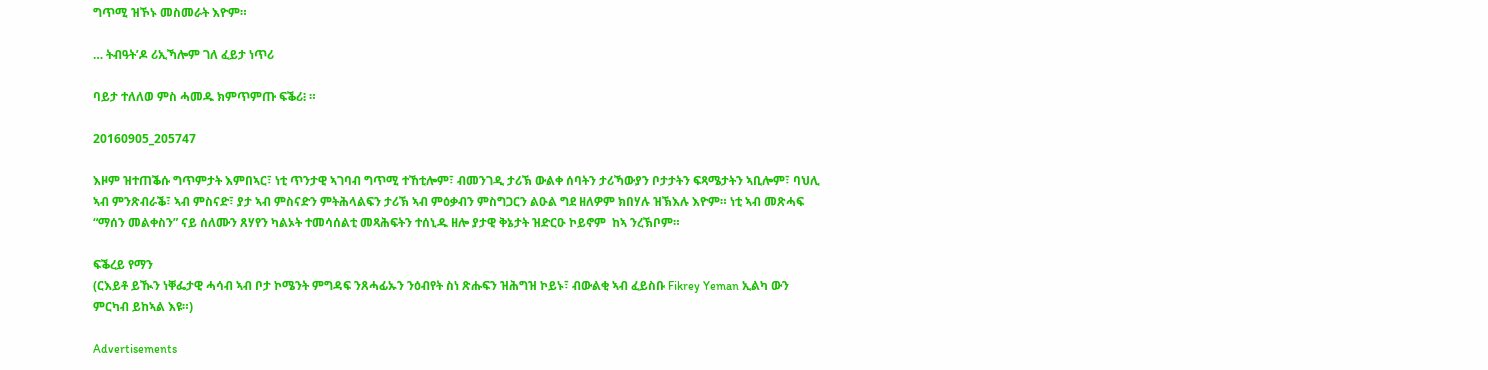ግጥሚ ዝኾኑ መስመራት እዮም።

… ትብዓት’ዶ ሪኢኻሎም ገለ ፈይታ ነጥሪ

ባይታ ተለለወ ምስ ሓመዱ ክምጥምጡ ፍቕሪ፧ ።

20160905_205747

እዞም ዝተጠቕሱ ግጥምታት እምበኣር፣ ነቲ ጥንታዊ ኣገባብ ግጥሚ ተኸቲሎም፣ ብመንገዲ ታሪኽ ውልቀ ሰባትን ታሪኻውያን ቦታታትን ፍጻሜታትን ኣቢሎም፣ ባህሊ ኣብ ምንጽብራቕ፣ ኣብ ምስናድ፣ ያታ ኣብ ምስናድን ምትሕላልፍን ታሪኽ ኣብ ምዕቃብን ምስግጋርን ልዑል ግደ ዘለዎም ክበሃሉ ዝኽእሉ እዮም። ነቲ ኣብ መጽሓፍ “ማሰን መልቀስን” ናይ ሰለሙን ጸሃየን ካልኦት ተመሳሰልቲ መጻሕፍትን ተሰኒዱ ዘሎ ያታዊ ቅኔታት ዝድርዑ ኮይኖም  ከኣ ንረኽቦም።

ፍቕረይ የማን
(ርእይቶ ይዂን ነቐፌታዊ ሓሳብ ኣብ ቦታ ኮሜንት ምግዳፍ ንጸሓፊኡን ንዕብየት ስነ ጽሑፍን ዝሕግዝ ኮይኑ፣ ብውልቂ ኣብ ፈይስቡ Fikrey Yeman ኢልካ ውን ምርካብ ይከኣል እዩ።)

Advertisements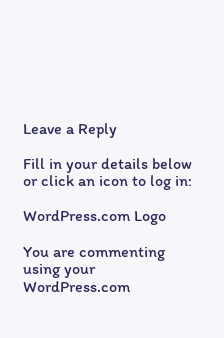Leave a Reply

Fill in your details below or click an icon to log in:

WordPress.com Logo

You are commenting using your WordPress.com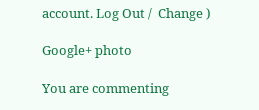account. Log Out /  Change )

Google+ photo

You are commenting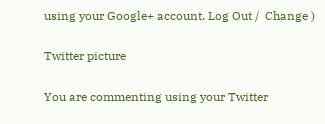using your Google+ account. Log Out /  Change )

Twitter picture

You are commenting using your Twitter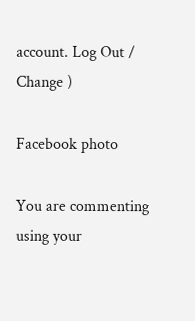account. Log Out /  Change )

Facebook photo

You are commenting using your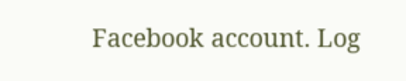Facebook account. Log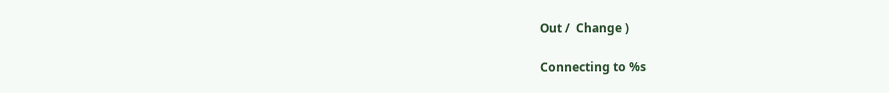Out /  Change )

Connecting to %s